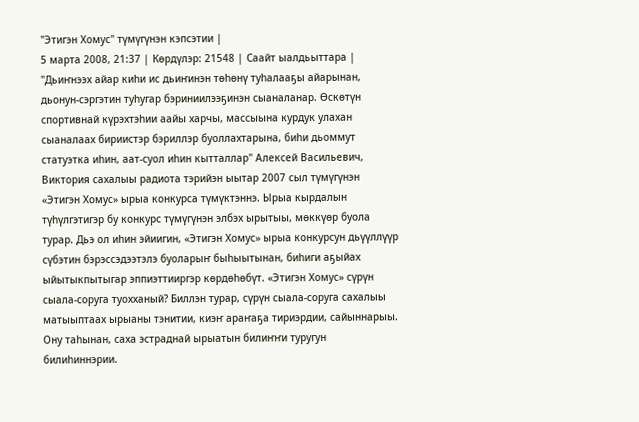"Этигэн Хомус" түмүгүнэн кэпсэтии |
5 марта 2008, 21:37 | Көрдүлэр: 21548 | Саайт ыалдьыттара |
"Дьиҥнээх айар киһи ис дьиҥинэн төһөнү туһалааҕы айарынан, дьонун-сэргэтин туһугар бэриниилээҕинэн сыаналанар. Өскөтүн спортивнай күрэхтэһии аайы харчы, массыына курдук улахан сыаналаах бириистэр бэриллэр буоллахтарына, биһи дьоммут статуэтка иһин, аат-суол иһин кытталлар" Алексей Васильевич, Виктория сахалыы радиота тэрийэн ыытар 2007 сыл түмүгүнэн «Этигэн Хомус» ырыа конкурса түмүктэннэ. Ырыа кырдалын түһүлгэтигэр бу конкурс түмүгүнэн элбэх ырытыы, мөккүөр буола турар. Дьэ ол иһин эйиигин, «Этигэн Хомус» ырыа конкурсун дьүүллүүр сүбэтин бэрэссэдээтэлэ буоларыҥ быһыытынан, биһиги аҕыйах ыйытыкпытыгар эппиэттииргэр көрдөһөбүт. «Этигэн Хомус» сүрүн сыала-соруга туохханый? Биллэн турар, сүрүн сыала-соруга сахалыы матыыптаах ырыаны тэнитии, киэҥ араҥаҕа тириэрдии, сайыннарыы. Ону таһынан, саха эстраднай ырыатын билиҥҥи туругун билиһиннэрии.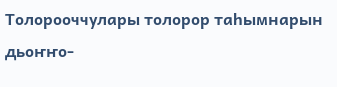Толорооччулары толорор таһымнарын дьоҥҥо-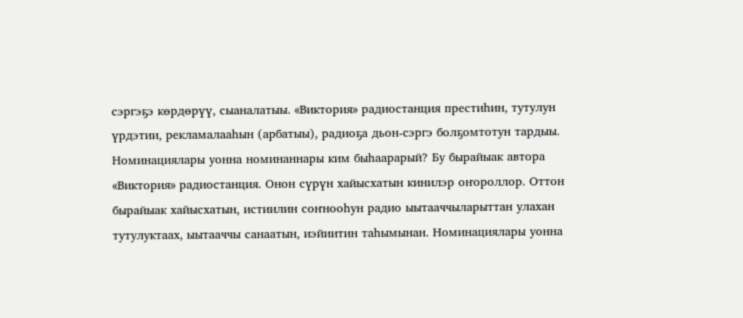сэргэҕэ көрдөрүү, сыаналатыы. «Виктория» радиостанция престиһин, тутулун үрдэтии, рекламалааһын (арбатыы), радиоҕа дьон-сэргэ болҕомтотун тардыы. Номинациялары уонна номинаннары ким быһаарарый? Бу бырайыак автора «Виктория» радиостанция. Онон сүрүн хайысхатын кинилэр оҥороллор. Оттон бырайыак хайысхатын, истиилин соҥнооһун радио ыытааччыларыттан улахан тутулуктаах, ыытааччы санаатын, иэйиитин таһымынан. Номинациялары уонна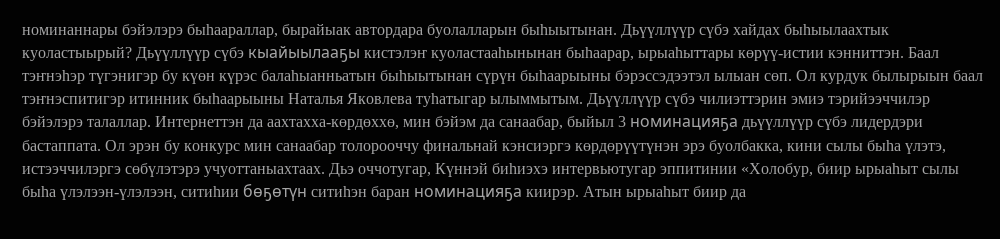номинаннары бэйэлэрэ быһаараллар, бырайыак автордара буолалларын быһыытынан. Дьүүллүүр сүбэ хайдах быһыылаахтык куоластыырый? Дьүүллүүр сүбэ кыайыылааҕы кистэлэҥ куоластааһынынан быһаарар, ырыаһыттары көрүү-истии кэнниттэн. Баал тэҥнэһэр түгэнигэр бу күөн күрэс балаһыанньатын быһыытынан сүрүн быһаарыыны бэрэссэдээтэл ылыан сөп. Ол курдук былырыын баал тэҥнэспитигэр итинник быһаарыыны Наталья Яковлева туһатыгар ылыммытым. Дьүүллүүр сүбэ чилиэттэрин эмиэ тэрийээччилэр бэйэлэрэ талаллар. Интернеттэн да аахтахха-көрдөххө, мин бэйэм да санаабар, быйыл 3 номинацияҕа дьүүллүүр сүбэ лидердэри бастаппата. Ол эрэн бу конкурс мин санаабар толорооччу финальнай кэнсиэргэ көрдөрүүтүнэн эрэ буолбакка, кини сылы быһа үлэтэ, истээччилэргэ сөбүлэтэрэ учуоттаныахтаах. Дьэ оччотугар, Күннэй биһиэхэ интервьютугар эппитинии «Холобур, биир ырыаhыт сылы быhа үлэлээн-үлэлээн, ситиhии бөҕөтүн ситиhэн баран номинацияҕа киирэр. Атын ырыаhыт биир да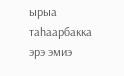ырыа таhаарбакка эрэ эмиэ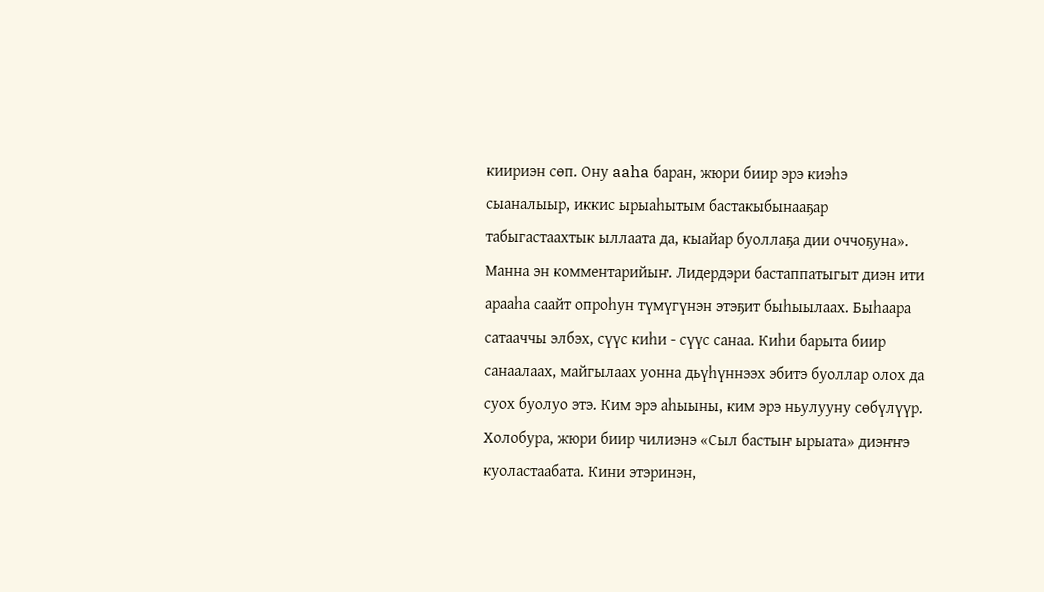киириэн сөп. Ону aaha баран, жюри биир эрэ киэhэ сыаналыыр, иккис ырыаhытым бастакыбынааҕар табыгастаахтык ыллаата да, кыайар буоллаҕа дии оччоҕуна». Манна эн комментарийыҥ. Лидердэри бастаппатыгыт диэн ити арааһа саайт опроһун түмүгүнэн этэҕит быһыылаах. Быһаара сатааччы элбэх, сүүс киһи - сүүс санаа. Киһи барыта биир санаалаах, майгылаах уонна дьүһүннээх эбитэ буоллар олох да суох буолуо этэ. Ким эрэ аһыыны, ким эрэ ньулууну сөбүлүүр. Холобура, жюри биир чилиэнэ «Сыл бастыҥ ырыата» диэҥҥэ куоластаабата. Кини этэринэн,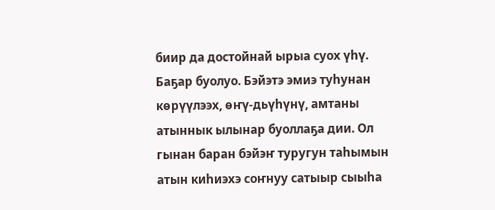биир да достойнай ырыа суох үһү. Баҕар буолуо. Бэйэтэ эмиэ туһунан көрүүлээх, өҥү-дьүһүнү, амтаны атыннык ылынар буоллаҕа дии. Ол гынан баран бэйэҥ туругун таһымын атын киһиэхэ соҥнуу сатыыр сыыһа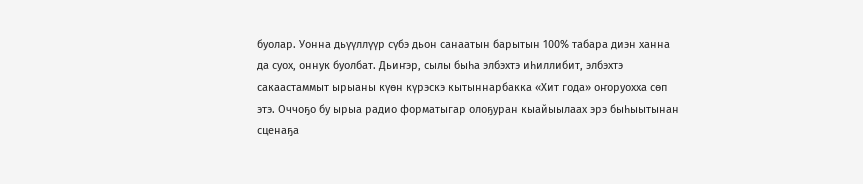буолар. Уонна дьүүллүүр сүбэ дьон санаатын барытын 100% табара диэн ханна да суох, оннук буолбат. Дьиҥэр, сылы быһа элбэхтэ иһиллибит, элбэхтэ сакаастаммыт ырыаны күөн күрэскэ кытыннарбакка «Хит года» оҥоруохха сөп этэ. Оччоҕо бу ырыа радио форматыгар олоҕуран кыайыылаах эрэ быһыытынан сценаҕа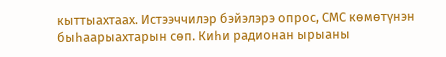кыттыахтаах. Истээччилэр бэйэлэрэ опрос, СМС көмөтүнэн быһаарыахтарын сөп. Киһи радионан ырыаны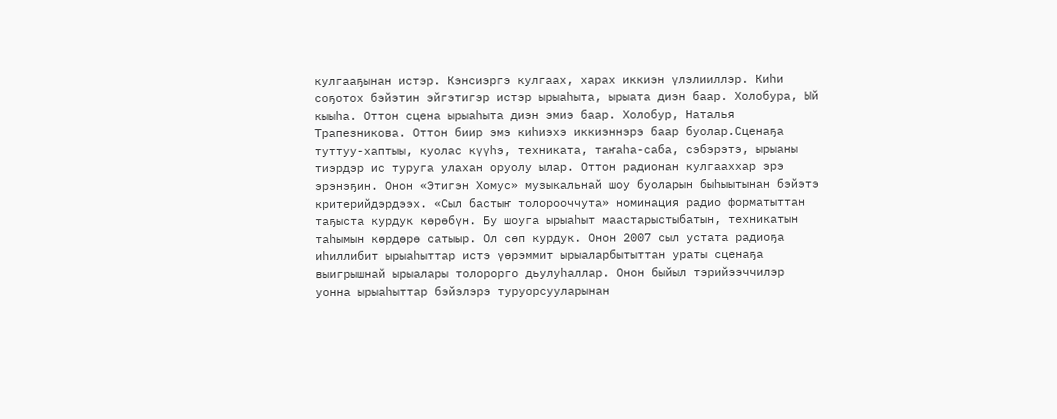кулгааҕынан истэр. Кэнсиэргэ кулгаах, харах иккиэн үлэлииллэр. Киһи соҕотох бэйэтин эйгэтигэр истэр ырыаһыта, ырыата диэн баар. Холобура, Ый кыыһа. Оттон сцена ырыаһыта диэн эмиэ баар. Холобур, Наталья Трапезникова. Оттон биир эмэ киһиэхэ иккиэннэрэ баар буолар.Сценаҕа туттуу-хаптыы, куолас күүһэ, техниката, таҥаһа-саба, сэбэрэтэ, ырыаны тиэрдэр ис туруга улахан оруолу ылар. Оттон радионан кулгааххар эрэ эрэнэҕин. Онон «Этигэн Хомус» музыкальнай шоу буоларын быһыытынан бэйэтэ критерийдэрдээх. «Сыл бастыҥ толорооччута» номинация радио форматыттан таҕыста курдук көрөбүн. Бу шоуга ырыаһыт маастарыстыбатын, техникатын таһымын көрдөрө сатыыр. Ол сөп курдук. Онон 2007 сыл устата радиоҕа иһиллибит ырыаһыттар истэ үөрэммит ырыаларбытыттан ураты сценаҕа выигрышнай ырыалары толорорго дьулуһаллар. Онон быйыл тэрийээччилэр уонна ырыаһыттар бэйэлэрэ туруорсууларынан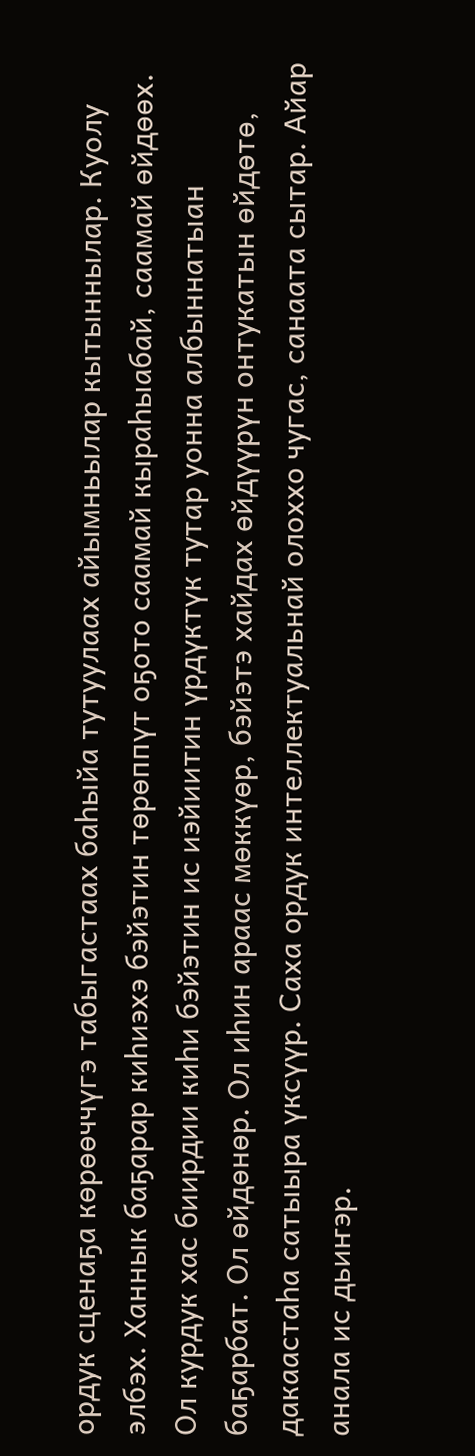ордук сценаҕа көрөөччүгэ табыгастаах баһыйа тутуулаах айымньылар кытыннылар. Куолу элбэх. Ханнык баҕарар киһиэхэ бэйэтин төрөппүт оҕото саамай кыраһыабай, саамай өйдөөх. Ол курдук хас биирдии киһи бэйэтин ис иэйиитин үрдүктүк тутар уонна албыннатыан баҕарбат. Ол өйдөнөр. Ол иһин араас мөккүөр, бэйэтэ хайдах өйдүүрүн онтукатын өйдөтө, дакаастаһа сатыыра үксүүр. Саха ордук интеллектуальнай олоххо чугас, санаата сытар. Айар анала ис дьиҥэр.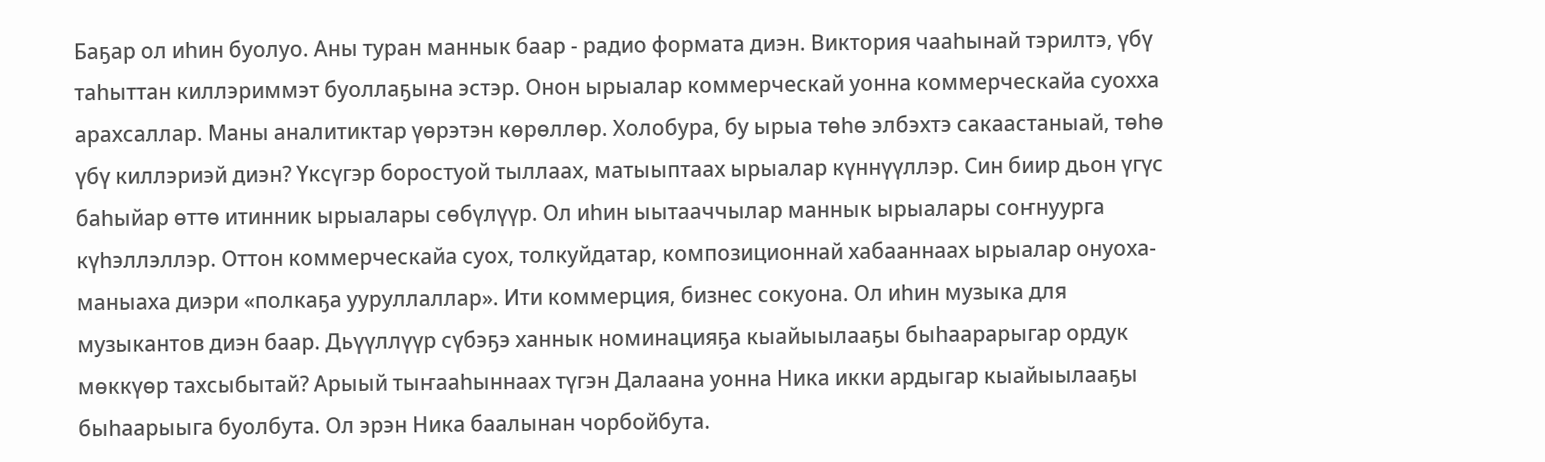Баҕар ол иһин буолуо. Аны туран маннык баар - радио формата диэн. Виктория чааһынай тэрилтэ, үбү таһыттан киллэриммэт буоллаҕына эстэр. Онон ырыалар коммерческай уонна коммерческайа суохха арахсаллар. Маны аналитиктар үөрэтэн көрөллөр. Холобура, бу ырыа төһө элбэхтэ сакаастаныай, төһө үбү киллэриэй диэн? Үксүгэр боростуой тыллаах, матыыптаах ырыалар күннүүллэр. Син биир дьон үгүс баһыйар өттө итинник ырыалары сөбүлүүр. Ол иһин ыытааччылар маннык ырыалары соҥнуурга күһэллэллэр. Оттон коммерческайа суох, толкуйдатар, композиционнай хабааннаах ырыалар онуоха-маныаха диэри «полкаҕа ууруллаллар». Ити коммерция, бизнес сокуона. Ол иһин музыка для музыкантов диэн баар. Дьүүллүүр сүбэҕэ ханнык номинацияҕа кыайыылааҕы быһаарарыгар ордук мөккүөр тахсыбытай? Арыый тыҥааһыннаах түгэн Далаана уонна Ника икки ардыгар кыайыылааҕы быһаарыыга буолбута. Ол эрэн Ника баалынан чорбойбута.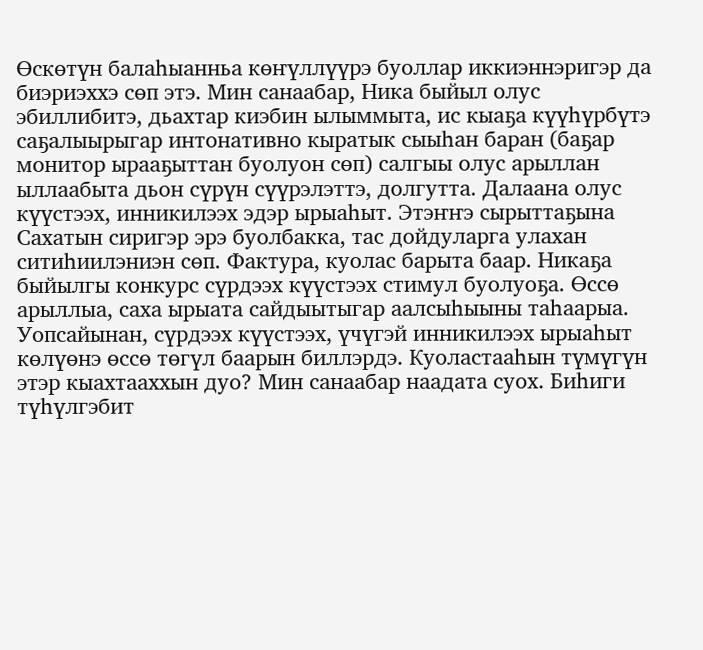Өскөтүн балаһыанньа көҥүллүүрэ буоллар иккиэннэригэр да биэриэххэ сөп этэ. Мин санаабар, Ника быйыл олус эбиллибитэ, дьахтар киэбин ылыммыта, ис кыаҕа күүһүрбүтэ саҕалыырыгар интонативно кыратык сыыһан баран (баҕар монитор ырааҕыттан буолуон сөп) салгыы олус арыллан ыллаабыта дьон сүрүн сүүрэлэттэ, долгутта. Далаана олус күүстээх, инникилээх эдэр ырыаһыт. Этэҥҥэ сырыттаҕына Сахатын сиригэр эрэ буолбакка, тас дойдуларга улахан ситиһиилэниэн сөп. Фактура, куолас барыта баар. Никаҕа быйылгы конкурс сүрдээх күүстээх стимул буолуоҕа. Өссө арыллыа, саха ырыата сайдыытыгар аалсыһыыны таһаарыа. Уопсайынан, сүрдээх күүстээх, үчүгэй инникилээх ырыаһыт көлүөнэ өссө төгүл баарын биллэрдэ. Куоластааһын түмүгүн этэр кыахтааххын дуо? Мин санаабар наадата суох. Биһиги түһүлгэбит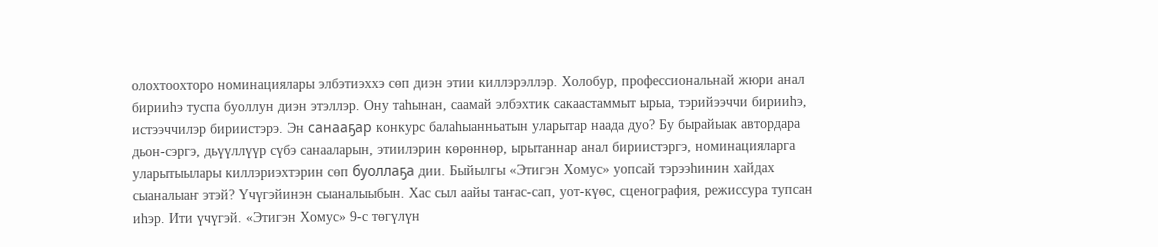олохтоохторо номинациялары элбэтиэххэ сөп диэн этии киллэрэллэр. Холобур, профессиональнай жюри анал бирииһэ туспа буоллун диэн этэллэр. Ону таһынан, саамай элбэхтик сакаастаммыт ырыа, тэрийээччи бирииһэ, истээччилэр бириистэрэ. Эн санааҕар конкурс балаһыанньатын уларытар наада дуо? Бу бырайыак автордара дьон-сэргэ, дьүүллүүр сүбэ санааларын, этиилэрин көрөннөр, ырытаннар анал бириистэргэ, номинацияларга уларытыылары киллэриэхтэрин сөп буоллаҕа дии. Быйылгы «Этигэн Хомус» уопсай тэрээһинин хайдах сыаналыаҥ этэй? Үчүгэйинэн сыаналыыбын. Хас сыл аайы таҥас-сап, уот-күөс, сценография, режиссура тупсан иһэр. Ити үчүгэй. «Этигэн Хомус» 9-с төгүлүн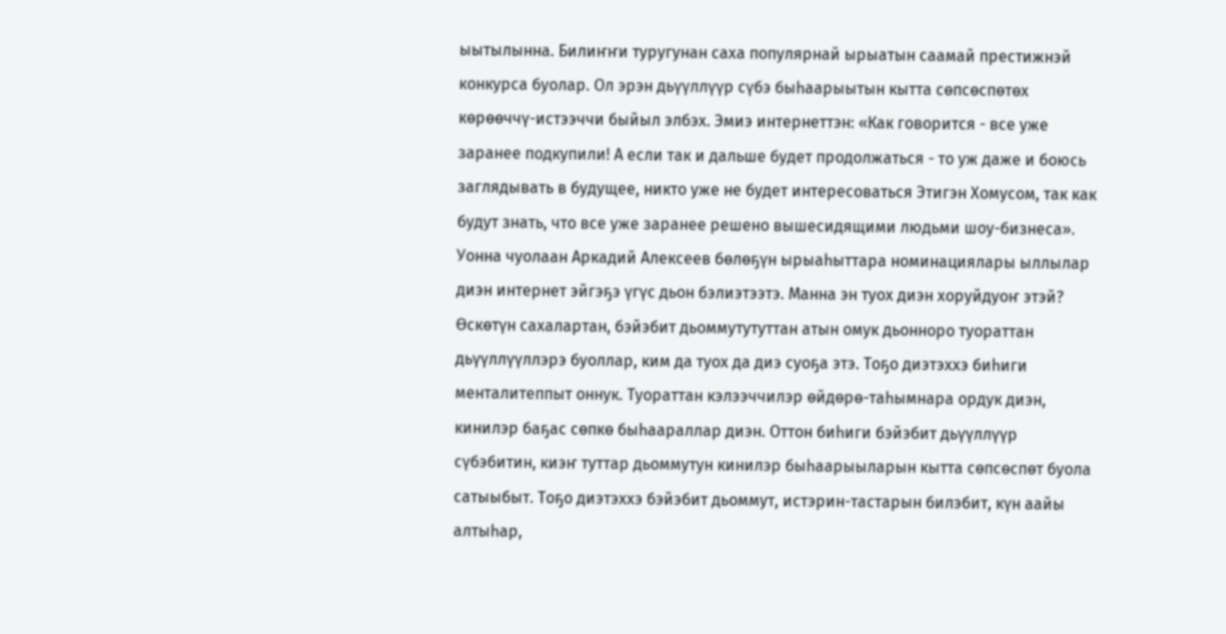ыытылынна. Билиҥҥи туругунан саха популярнай ырыатын саамай престижнэй конкурса буолар. Ол эрэн дьүүллүүр сүбэ быһаарыытын кытта сөпсөспөтөх көрөөччү-истээччи быйыл элбэх. Эмиэ интернеттэн: «Как говорится - все уже заранее подкупили! А если так и дальше будет продолжаться - то уж даже и боюсь заглядывать в будущее, никто уже не будет интересоваться Этигэн Хомусом, так как будут знать, что все уже заранее решено вышесидящими людьми шоу-бизнеса». Уонна чуолаан Аркадий Алексеев бөлөҕүн ырыаһыттара номинациялары ыллылар диэн интернет эйгэҕэ үгүс дьон бэлиэтээтэ. Манна эн туох диэн хоруйдуоҥ этэй? Өскөтүн сахалартан, бэйэбит дьоммутутуттан атын омук дьонноро туораттан дьүүллүүллэрэ буоллар, ким да туох да диэ суоҕа этэ. Тоҕо диэтэххэ биһиги менталитеппыт оннук. Туораттан кэлээччилэр өйдөрө-таһымнара ордук диэн, кинилэр баҕас сөпкө быһаараллар диэн. Оттон биһиги бэйэбит дьүүллүүр сүбэбитин, киэҥ туттар дьоммутун кинилэр быһаарыыларын кытта сөпсөспөт буола сатыыбыт. Тоҕо диэтэххэ бэйэбит дьоммут, истэрин-тастарын билэбит, күн аайы алтыһар,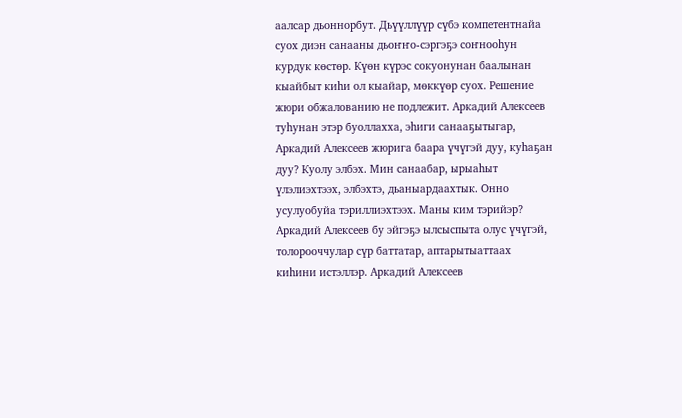аалсар дьоннорбут. Дьүүллүүр сүбэ компетентнайа суох диэн санааны дьоҥҥо-сэргэҕэ соҥнооһун курдук көстөр. Күөн күрэс сокуонунан баалынан кыайбыт киһи ол кыайар, мөккүөр суох. Решение жюри обжалованию не подлежит. Аркадий Алексеев туһунан этэр буоллахха, эһиги санааҕытыгар, Аркадий Алексеев жюрига баара үчүгэй дуу, куһаҕан дуу? Куолу элбэх. Мин санаабар, ырыаһыт үлэлиэхтээх, элбэхтэ, дьаныардаахтык. Онно усулуобуйа тэриллиэхтээх. Маны ким тэрийэр? Аркадий Алексеев бу эйгэҕэ ылсыспыта олус үчүгэй, толорооччулар сүр баттатар, аптарытыаттаах киһини истэллэр. Аркадий Алексеев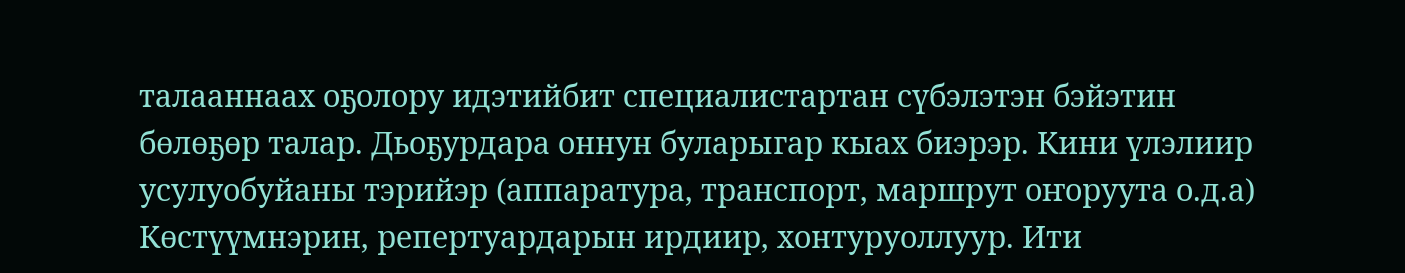талааннаах оҕолору идэтийбит специалистартан сүбэлэтэн бэйэтин бөлөҕөр талар. Дьоҕурдара оннун буларыгар кыах биэрэр. Кини үлэлиир усулуобуйаны тэрийэр (аппаратура, транспорт, маршрут оҥоруута о.д.а) Көстүүмнэрин, репертуардарын ирдиир, хонтуруоллуур. Ити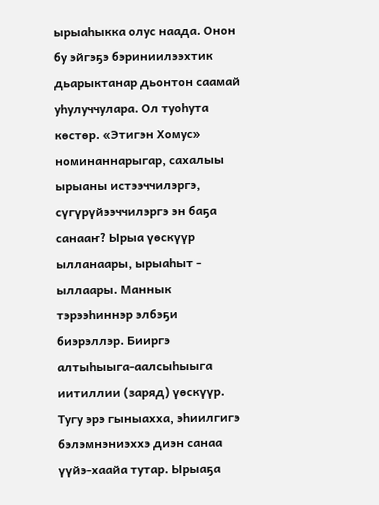ырыаһыкка олус наада. Онон бу эйгэҕэ бэриниилээхтик дьарыктанар дьонтон саамай уһулуччулара. Ол туоһута көстөр. «Этигэн Хомус» номинаннарыгар, сахалыы ырыаны истээччилэргэ, сүгүрүйээччилэргэ эн баҕа санааҥ? Ырыа үөскүүр ылланаары, ырыаһыт - ыллаары. Маннык тэрээһиннэр элбэҕи биэрэллэр. Бииргэ алтыһыыга-аалсыһыыга иитиллии (заряд) үөскүүр. Тугу эрэ гыныахха, эһиилгигэ бэлэмнэниэххэ диэн санаа үүйэ-хаайа тутар. Ырыаҕа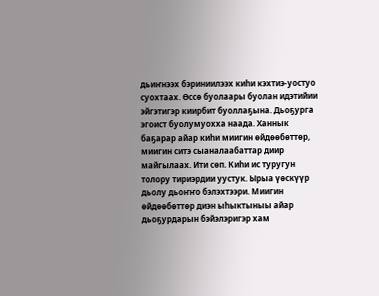дьиҥнээх бэриниилээх киһи кэхтиэ-уостуо суохтаах. Өссө буолаары буолан идэтийии эйгэтигэр киирбит буоллаҕына. Дьоҕурга эгоист буолумуохха наада. Ханнык баҕарар айар киһи миигин өйдөөбөттөр, миигин ситэ сыаналаабаттар диир майгылаах. Ити сөп. Киһи ис туругун толору тириэрдии уустук. Ырыа үөскүүр дьолу дьоҥҥо бэлэхтээри. Миигин өйдөөбөттөр диэн ыһыктыныы айар дьоҕурдарын бэйэлэригэр хам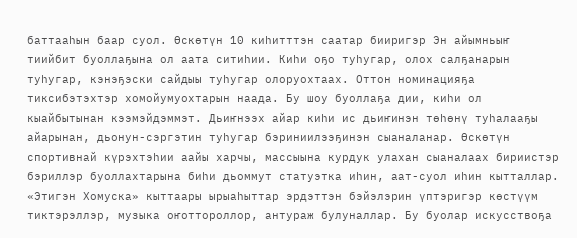баттааһын баар суол. Өскөтүн 10 киһитттэн саатар бииригэр Эн айымньыҥ тиийбит буоллаҕына ол аата ситиһии. Киһи оҕо туһугар, олох салҕанарын туһугар, кэнэҕэски сайдыы туһугар олоруохтаах. Оттон номинацияҕа тиксибэтэхтэр хомойумуохтарын наада. Бу шоу буоллаҕа дии, киһи ол кыайбытынан кээмэйдэммэт. Дьиҥнээх айар киһи ис дьиҥинэн төһөнү туһалааҕы айарынан, дьонун-сэргэтин туһугар бэриниилээҕинэн сыаналанар. Өскөтүн спортивнай күрэхтэһии аайы харчы, массыына курдук улахан сыаналаах бириистэр бэриллэр буоллахтарына биһи дьоммут статуэтка иһин, аат-суол иһин кытталлар. «Этигэн Хомуска» кыттаары ырыаһыттар эрдэттэн бэйэлэрин үптэригэр көстүүм тиктэрэллэр, музыка оҥоттороллор, антураж булуналлар. Бу буолар искусствоҕа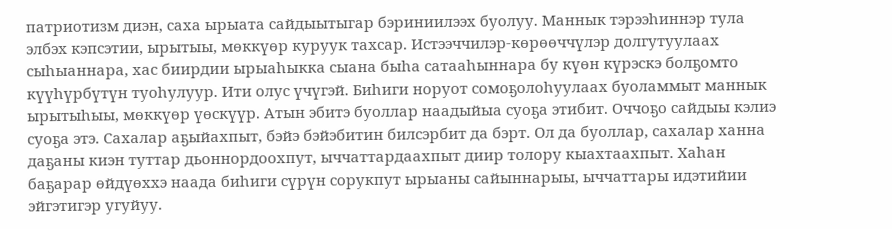патриотизм диэн, саха ырыата сайдыытыгар бэриниилээх буолуу. Маннык тэрээһиннэр тула элбэх кэпсэтии, ырытыы, мөккүөр куруук тахсар. Истээччилэр-көрөөччүлэр долгутуулаах сыһыаннара, хас биирдии ырыаһыкка сыана быһа сатааһыннара бу күөн күрэскэ болҕомто күүһүрбүтүн туоһулуур. Ити олус үчүгэй. Биһиги норуот сомоҕолоһуулаах буоламмыт маннык ырытыһыы, мөккүөр үөскүүр. Атын эбитэ буоллар наадыйыа суоҕа этибит. Оччоҕо сайдыы кэлиэ суоҕа этэ. Сахалар аҕыйахпыт, бэйэ бэйэбитин билсэрбит да бэрт. Ол да буоллар, сахалар ханна даҕаны киэн туттар дьоннордоохпут, ыччаттардаахпыт диир толору кыахтаахпыт. Хаһан баҕарар өйдүөххэ наада биһиги сүрүн сорукпут ырыаны сайыннарыы, ыччаттары идэтийии эйгэтигэр угуйуу.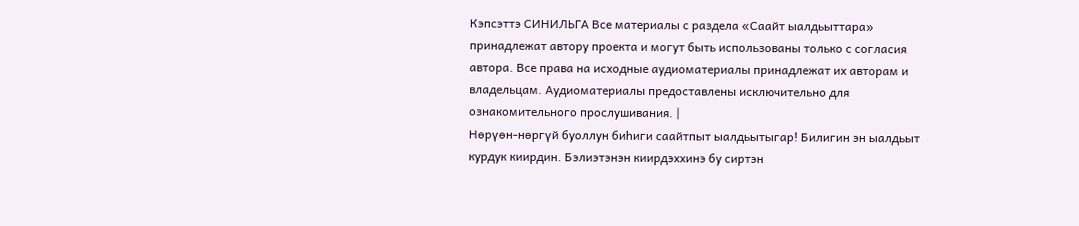Кэпсэттэ СИНИЛЬГА Все материалы с раздела «Саайт ыалдьыттара» принадлежат автору проекта и могут быть использованы только с согласия автора. Все права на исходные аудиоматериалы принадлежат их авторам и владельцам. Аудиоматериалы предоставлены исключительно для ознакомительного прослушивания. |
Нөрүөн-нөргүй буоллун биһиги саайтпыт ыалдьытыгар! Билигин эн ыалдьыт курдук киирдин. Бэлиэтэнэн киирдэххинэ бу сиртэн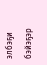элбэҕи бэйэҕэр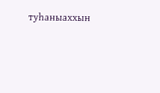туһаныаххын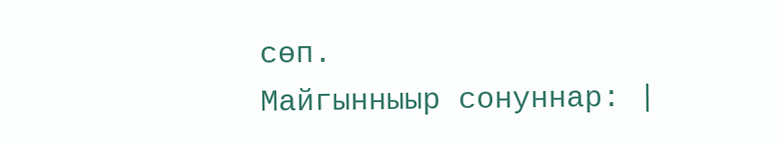сөп.
Майгынныыр сонуннар: |